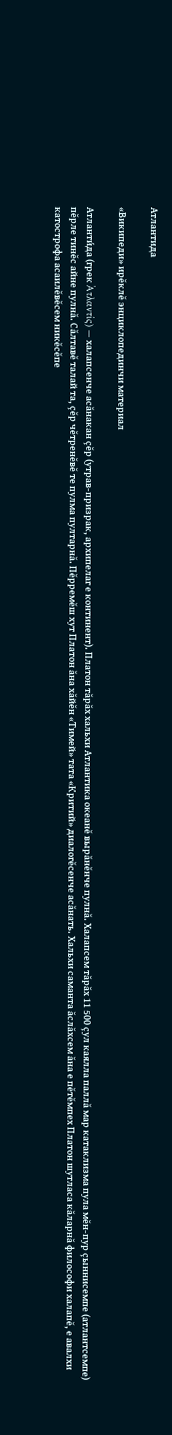Атлантида

«Википеди» ирĕклĕ энциклопединчи материал

Атланти́да (грек Ἀτλαντίς) — халапсенче асăнакан çĕр (утрав-призрак, архипелаг е континент). Платон тăрăх хальхи Атлантика океанĕ вырăнĕнче пулнă. Халапсем тăрăх 11 500 çул каялла паллă мар катаклизма пула мĕн-пур çыннисемпе (атлантсемпе) пĕрле тинĕс айне пулнă. Сăлтавĕ талай та, çĕр чĕтренĕвĕ те пулма пултарнă. Пĕрремĕш хут Платон ăна хăйĕн «Тимей» тата «Критий» диалогĕсенче асăнать. Хальхи саманта ăслăхсем ăна е пĕтĕмпех Платон шутласа кăларнă философи халапĕ, е авалхи катострофа асаилĕвĕсем никĕсĕпе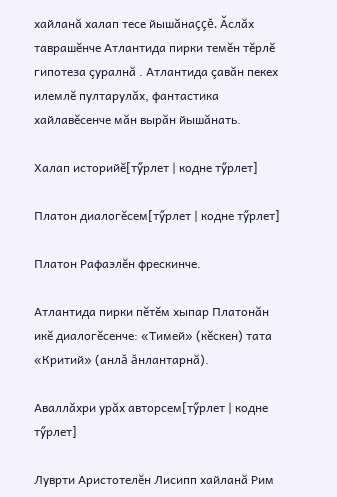хайланă халап тесе йышăнаççĕ. Ăслăх таврашĕнче Атлантида пирки темĕн тĕрлĕ гипотеза çуралнă . Атлантида çавăн пекех илемлĕ пултарулăх, фантастика хайлавĕсенче мăн вырăн йышăнать.

Халап историйĕ[тӳрлет | кодне тӳрлет]

Платон диалогĕсем[тӳрлет | кодне тӳрлет]

Платон Рафаэлĕн фрескинче.

Атлантида пирки пĕтĕм хыпар Платонăн икĕ диалогĕсенче: «Тимей» (кĕскен) тата «Критий» (анлă ăнлантарнă).

Аваллăхри урăх авторсем[тӳрлет | кодне тӳрлет]

Луврти Аристотелĕн Лисипп хайланă Рим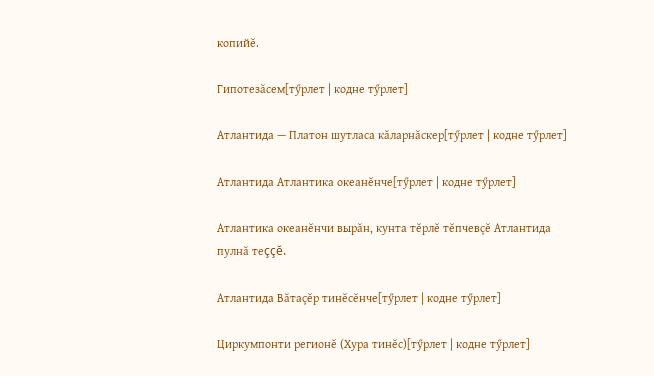копийĕ.

Гипотезăсем[тӳрлет | кодне тӳрлет]

Атлантида — Платон шутласа кăларнăскер[тӳрлет | кодне тӳрлет]

Атлантида Атлантика океанĕнче[тӳрлет | кодне тӳрлет]

Атлантика океанĕнчи вырăн, кунта тĕрлĕ тĕпчевçĕ Атлантида пулнă теççĕ.

Атлантида Вăтаçĕр тинĕсĕнче[тӳрлет | кодне тӳрлет]

Циркумпонти регионĕ (Хура тинĕс)[тӳрлет | кодне тӳрлет]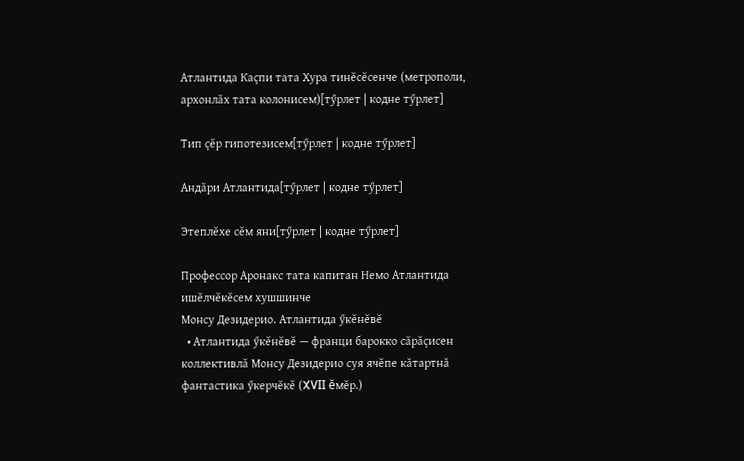Атлантида Каçпи тата Хура тинĕсĕсенче (метрополи, архонлăх тата колонисем)[тӳрлет | кодне тӳрлет]

Тип çĕр гипотезисем[тӳрлет | кодне тӳрлет]

Андăри Атлантида[тӳрлет | кодне тӳрлет]

Этеплĕхе сĕм яни[тӳрлет | кодне тӳрлет]

Профессор Аронакс тата капитан Немо Атлантида ишĕлчĕкĕсем хушшинче
Монсу Дезидерио. Атлантида ӳкĕнĕвĕ
  • Атлантида ӳкĕнĕвĕ — франци барокко сăрăçисен коллективлă Монсу Дезидерио суя ячĕпе кăтартнă фантастика ӳкерчĕкĕ (XVII ĕмĕр.)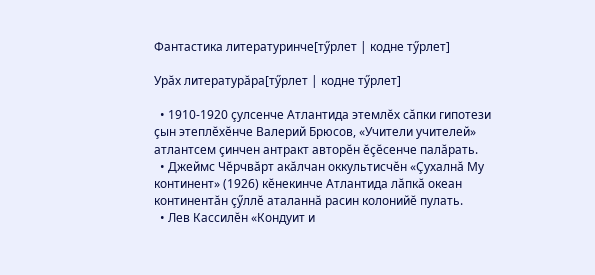Фантастика литературинче[тӳрлет | кодне тӳрлет]

Урăх литературăра[тӳрлет | кодне тӳрлет]

  • 1910-1920 çулсенче Атлантида этемлĕх сăпки гипотези çын этеплĕхĕнче Валерий Брюсов, «Учители учителей» атлантсем çинчен антракт авторĕн ĕçĕсенче палăрать.
  • Джеймс Чĕрчвăрт акăлчан оккультисчĕн «Çухалнă Му континент» (1926) кĕнекинче Атлантида лăпкă океан континентăн çӳллĕ аталаннă расин колонийĕ пулать.
  • Лев Кассилĕн «Кондуит и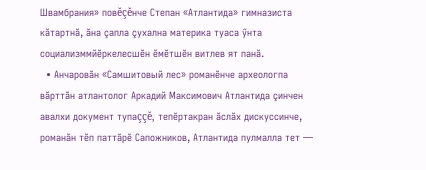Швамбрания» повĕçĕнче Степан «Атлантида» гимназиста кăтартнă, ăна çапла çухална материка туаса ӳнта социализммйĕркелесшĕн ĕмĕтшĕн витлев ят панă.
  • Анчаровăн «Самшитовый лес» романĕнче археологпа вăрттăн атлантолог Аркадий Максимович Атлантида çинчен авалхи документ тупаççĕ, тепĕртакран ăслăх дискуссинче, романăн тĕп паттăрĕ Сапожников, Атлантида пулмалла тет —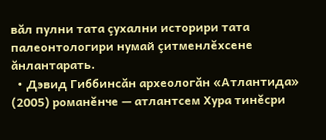вăл пулни тата çухални историри тата палеонтологири нумай çитменлĕхсене ăнлантарать.
  • Дэвид Гиббинсăн археологăн «Атлантида» (2005) романĕнче — атлантсем Хура тинĕсри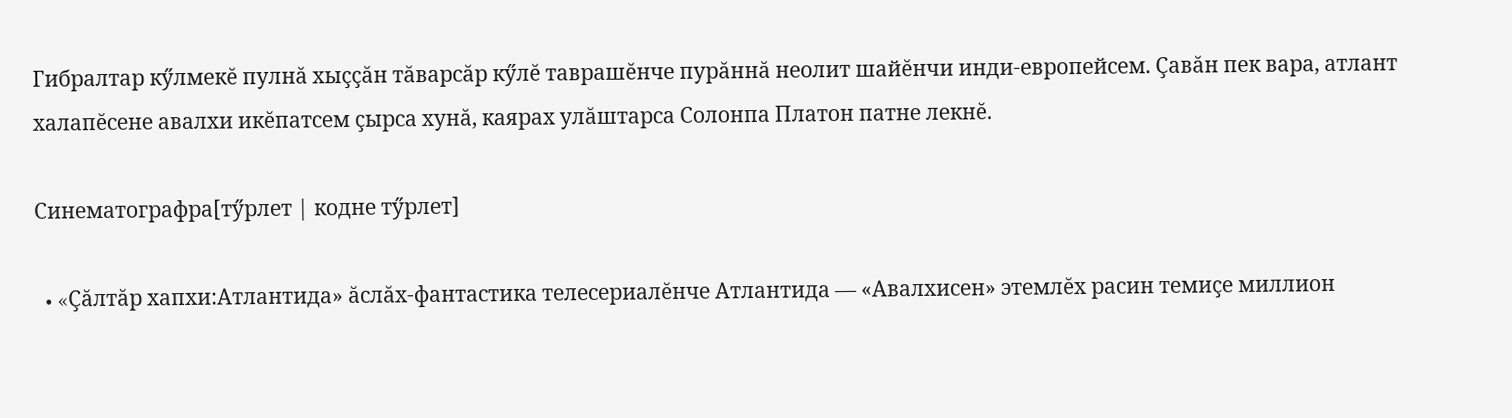Гибралтар кӳлмекĕ пулнă хыççăн тăварсăр кӳлĕ таврашĕнче пурăннă неолит шайĕнчи инди-европейсем. Çавăн пек вара, атлант халапĕсене авалхи икĕпатсем çырса хунă, каярах улăштарса Солонпа Платон патне лекнĕ.

Синематографра[тӳрлет | кодне тӳрлет]

  • «Çăлтăр хапхи:Атлантида» ăслăх-фантастика телесериалĕнче Атлантида — «Авалхисен» этемлĕх расин темиçе миллион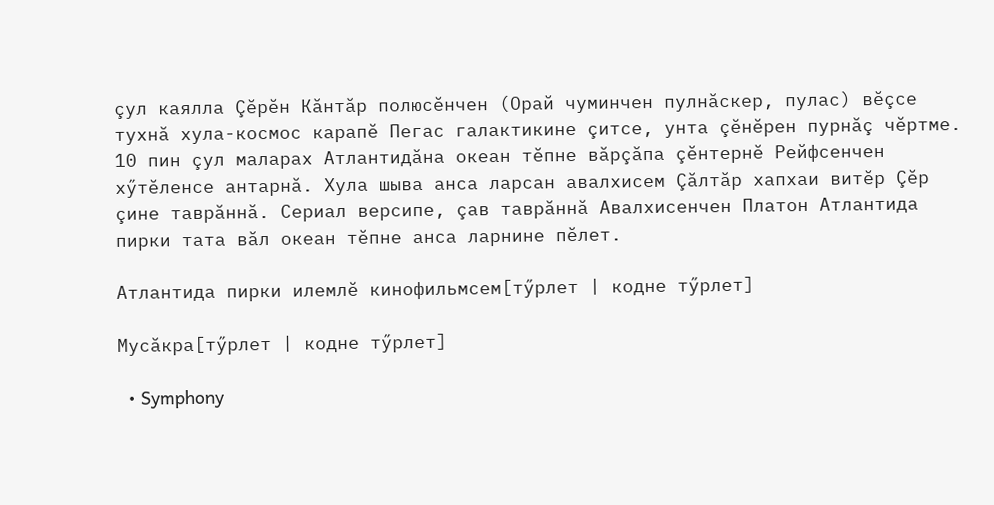çул каялла Çĕрĕн Кăнтăр полюсĕнчен (Орай чуминчен пулнăскер, пулас) вĕçсе тухнă хула-космос карапĕ Пегас галактикине çитсе, унта çĕнĕрен пурнăç чĕртме. 10 пин çул маларах Атлантидăна океан тĕпне вăрçăпа çĕнтернĕ Рейфсенчен хӳтĕленсе антарнă. Хула шыва анса ларсан авалхисем Çăлтăр хапхаи витĕр Çĕр çине таврăннă. Сериал версипе, çав таврăннă Авалхисенчен Платон Атлантида пирки тата вăл океан тĕпне анса ларнине пĕлет.

Атлантида пирки илемлĕ кинофильмсем[тӳрлет | кодне тӳрлет]

Мусăкра[тӳрлет | кодне тӳрлет]

  • Symphony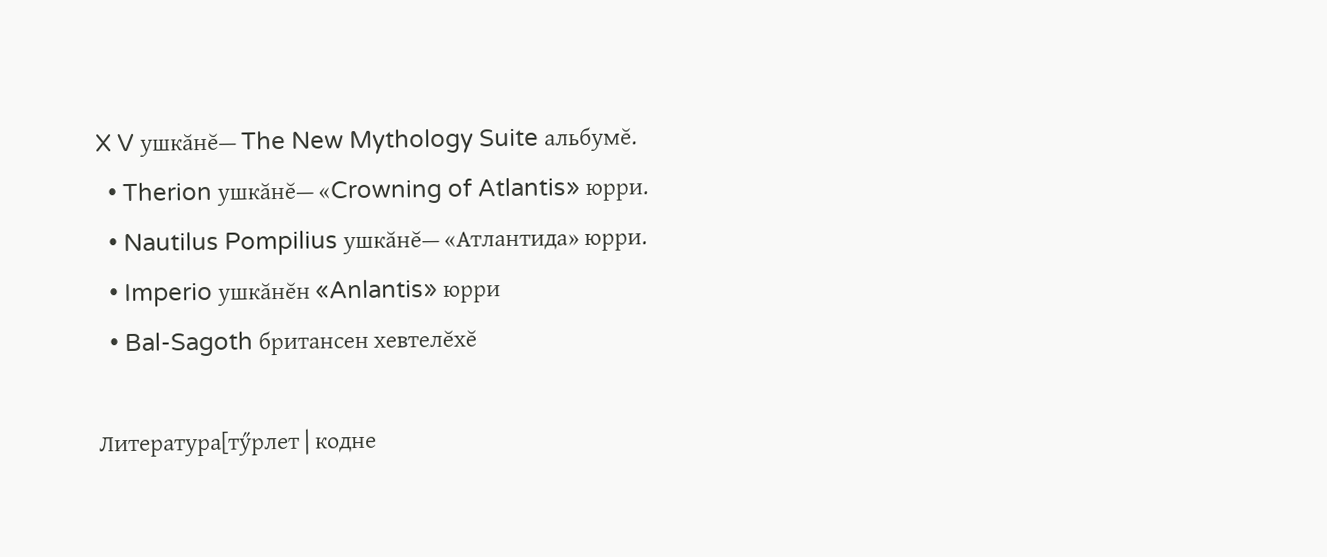X V ушкăнĕ— The New Mythology Suite альбумĕ.
  • Therion ушкăнĕ— «Crowning of Atlantis» юрри.
  • Nautilus Pompilius ушкăнĕ— «Атлантида» юрри.
  • Imperio ушкăнĕн «Anlantis» юрри
  • Bal-Sagoth британсен хевтелĕхĕ

Литература[тӳрлет | кодне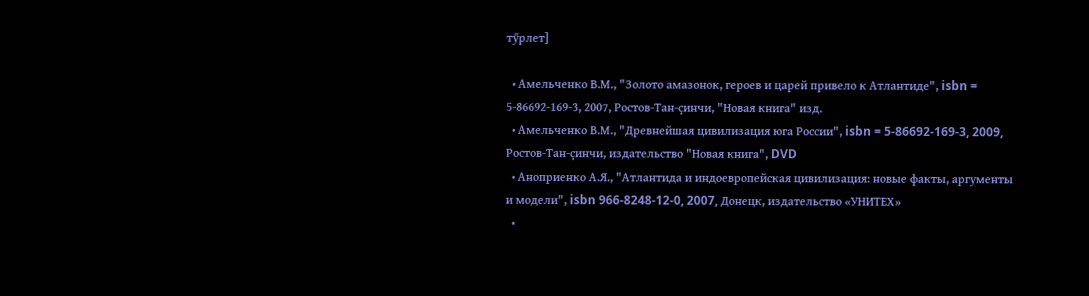тӳрлет]

  • Амельченко В.М., "Золото амазонок, героев и царей привело к Атлантиде", isbn = 5-86692-169-3, 2007, Ростов-Тан-çинчи, "Новая книга" изд.
  • Амельченко В.М., "Древнейшая цивилизация юга России", isbn = 5-86692-169-3, 2009, Ростов-Тан-çинчи, издательство "Новая книга", DVD
  • Аноприенко А.Я., "Атлантида и индоевропейская цивилизация: новые факты, аргументы и модели", isbn 966-8248-12-0, 2007, Донецк, издательство «УНИТЕХ»
  •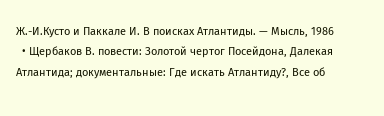Ж.-И.Кусто и Паккале И. В поисках Атлантиды. — Мысль, 1986
  • Щербаков В. повести: Золотой чертог Посейдона, Далекая Атлантида; документальные: Где искать Атлантиду?, Все об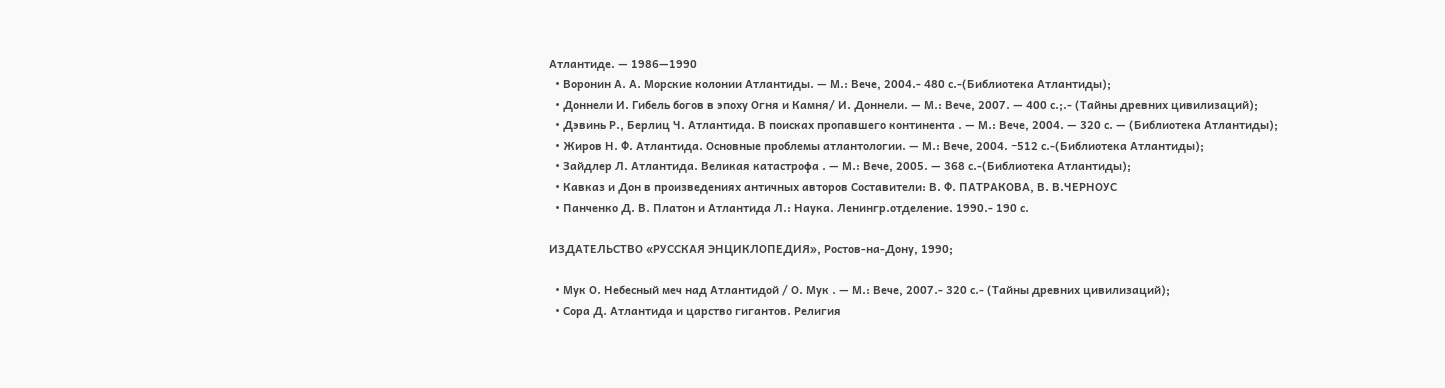Атлантиде. — 1986—1990
  • Воронин А. А. Морские колонии Атлантиды. — М.: Вече, 2004.- 480 с.-(Библиотека Атлантиды);
  • Доннели И. Гибель богов в эпоху Огня и Камня/ И. Доннели. — М.: Вече, 2007. — 400 с.;.- (Тайны древних цивилизаций);
  • Дэвинь Р., Берлиц Ч. Атлантида. В поисках пропавшего континента . — М.: Вече, 2004. — 320 с. — (Библиотека Атлантиды);
  • Жиров Н. Ф. Атлантида. Основные проблемы атлантологии. — М.: Вече, 2004. −512 с.-(Библиотека Атлантиды);
  • Зайдлер Л. Атлантида. Великая катастрофа . — М.: Вече, 2005. — 368 с.-(Библиотека Атлантиды);
  • Кавказ и Дон в произведениях античных авторов Составители: В. Ф. ПАТРАКОВА, В. В.ЧЕРНОУС
  • Панченко Д. В. Платон и Атлантида Л.: Наука. Ленингр.отделение. 1990.- 190 с.

ИЗДАТЕЛЬСТВО «РУССКАЯ ЭНЦИКЛОПЕДИЯ», Ростов-на-Дону, 1990;

  • Мук О. Небесный меч над Атлантидой / О. Мук . — М.: Вече, 2007.- 320 с.- (Тайны древних цивилизаций);
  • Сора Д. Атлантида и царство гигантов. Религия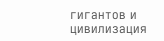гигантов и цивилизация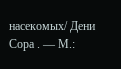насекомых/ Дени Сора . — М.: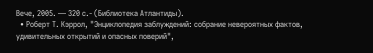Вече, 2005. — 320 с.- (Библиотека Атлантиды).
  • Роберт Т. Кэррол, "Энциклопедия заблуждений: собрание невероятных фактов, удивительных открытий и опасных поверий",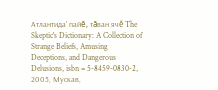Атлантида' пайĕ, тăван ячĕ The Skeptic's Dictionary: A Collection of Strange Beliefs, Amusing Deceptions, and Dangerous Delusions, isbn = 5-8459-0830-2, 2005, Мускав,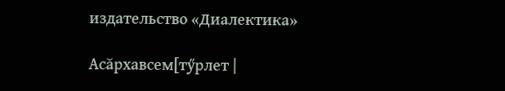издательство «Диалектика»

Асăрхавсем[тӳрлет |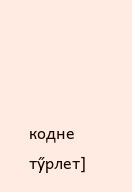кодне тӳрлет]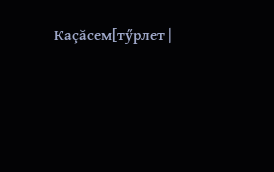Каçăсем[тӳрлет |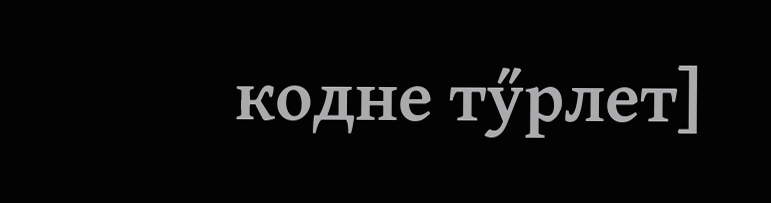кодне тӳрлет]